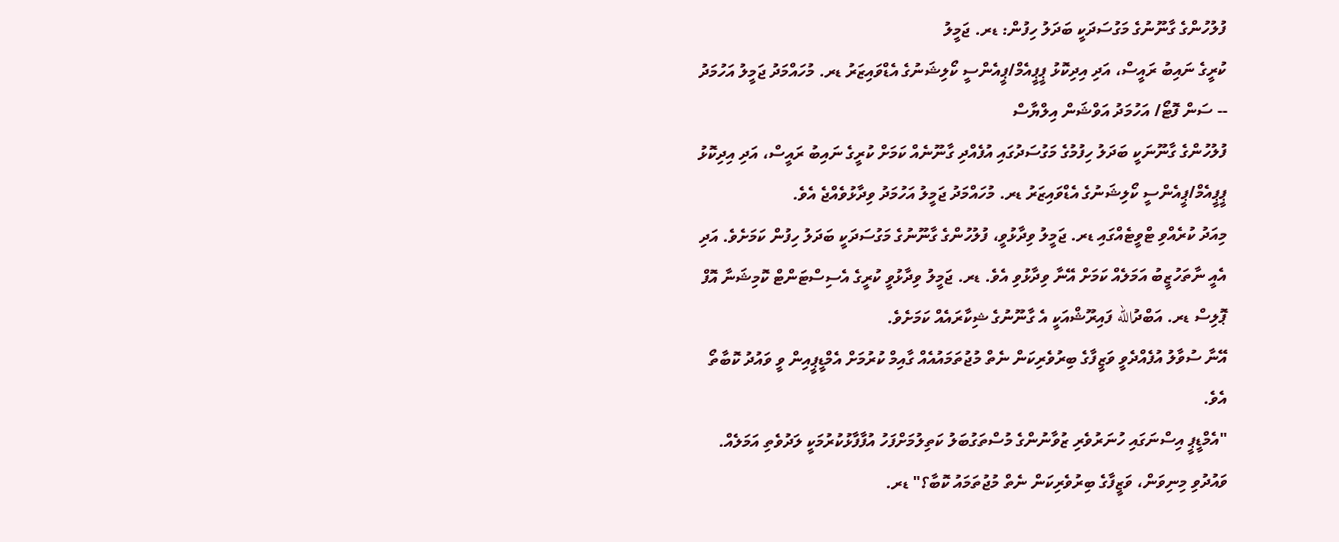ފުލުހުންގެ ގާނޫނުގެ މަގުސަދަކީ ބަދަލު ހިފުން: ޑރ. ޖަމީލު
ކުރީގެ ނައިބު ރައީސް، އަދި އިދިކޮޅު ޕީޕީއެމް/ޕީއެންސީ ކޯލިޝަނުގެ އެޑްވައިޒަރު ޑރ. މުހައްމަދު ޖަމީލު އަހުމަދު -- ސަން ފޮޓޯ/ އަހުމަދު އަވްޝަން އިލްޔާސް
ފުލުހުންގެ ގާނޫނަކީ ބަދަލު ހިފުމުގެ މަގުސަދުގައި އުފެއްދި ގާނޫނެއް ކަމަށް ކުރީގެ ނައިބު ރައީސް، އަދި އިދިކޮޅު ޕީޕީއެމް/ޕީއެންސީ ކޯލިޝަނުގެ އެޑްވައިޒަރު ޑރ. މުހައްމަދު ޖަމީލު އަހުމަދު ވިދާޅުވެއްޖެ އެވެ.
މިއަދު ކުރެއްވި ޓްވީޓެއްގައި ޑރ. ޖަމީލު ވިދާޅުވީ، ފުލުހުންގެ ގާނޫނުގެ މަގުސަދަކީ ބަދަލު ހިފުން ކަމަށެވެ. އަދި އެއީ ނާތަހުޒީބު އަމަލެއް ކަމަށް އޭނާ ވިދާޅުވި އެވެ. ޑރ. ޖަމީލު ވިދާޅުވީ ކުރީގެ އެސިސްޓަންޓް ކޮމިޝަނާ އޮފް ޕޮލިސް ޑރ. އަބްދުالله ފައިރޫޝްއަކީ އެ ގާނޫނުގެ ޝިކާރައެއް ކަމަށެވެ.
އޭނާ ސުވާލު އުފެއްދެވީ ވަޒީފާގެ ބިރުވެރިކަން ނެތް މުޖުތަމައުއެއް ގާއިމް ކުރުމަށް އެމްޑީޕީއިން ވީ ވައުދު ކޮބާތޯ އެވެ.
"އެމްޑީޕީ އިސްނަގައި ހުނަރުވެރި ޒުވާނުންގެ މުސްތަގުބަލު ކަތިލުމަށްފަހު އުފާފާޅުކުރުމަކީ ލަދުވެތި އަމަލެއް. ވައުދުވި މިނިވަން، ވަޒީފާގެ ބިރުވެރިކަން ނެތް މުޖުތަމައު ކޮބާ؟" ޑރ.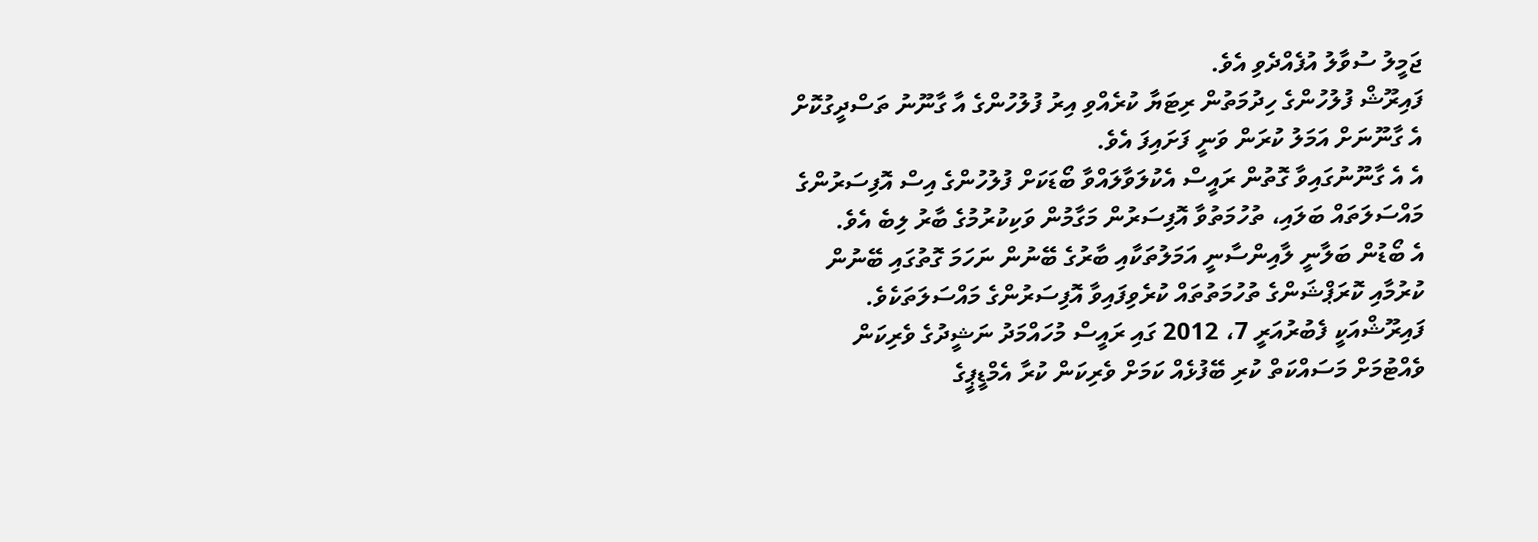ޖަމީލު ސުވާލު އުފެއްދެވި އެވެ.
ފައިރޫޝް ފުލުހުންގެ ހިދުމަތުން ރިޓަޔާ ކުރެއްވި އިރު ފުލުހުންގެ އާ ގާނޫނު ތަސްދީގުކޮށް އެ ގާނޫނަށް އަމަލު ކުރަން ވަނީ ފަށައިފަ އެވެ.
އެ އެ ގާނޫނުގައިވާ ގޮތުން ރައީސް އެކުލަވާލައްވާ ބޯޑަކަށް ފުލުހުންގެ އިސް އޮފިސަރުންގެ މައްސަލަތައް ބަލައި، ތުހުމަތުވާ އޮފިސަރުން މަގާމުން ވަކިކުރުމުގެ ބާރު ލިބެ އެވެ.
އެ ބޯޑުން ބަލާނީ ލާއިންސާނީ އަމަލުތަކާއި ބާރުގެ ބޭނުން ނަހަމަ ގޮތުގައި ބޭނުން ކުރުމާއި ކޮރަޕްޝަންގެ ތުހުމަތުތައް ކުރެވިފައިވާ އޮފިސަރުންގެ މައްސަލަތަކެވެ.
ފައިރޫޝްއަކީ ފެބުރުއަރީ 7، 2012 ގައި ރައީސް މުހައްމަދު ނަޝީދުގެ ވެރިކަން ވެއްޓުމަށް މަސައްކަތް ކުރި ބޭފުޅެއް ކަމަށް ވެރިކަން ކުރާ އެމްޑީޕީގެ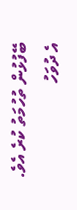ބޭފުޅުން ތުހުމަތު ކުރެ އެވެ.
އެ ދުވަހު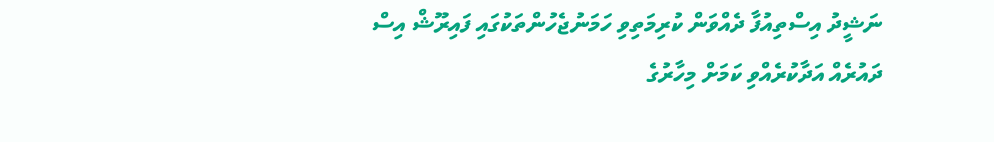ނަޝީދު އިސްތިއުފާ ދެއްވަން ކުރިމަތިވި ހަމަނުޖެހުންތަކުގައި ފައިރޫޝް އިސް ދައުރެއް އަދާކުރެއްވި ކަމަށް މިހާރުގެ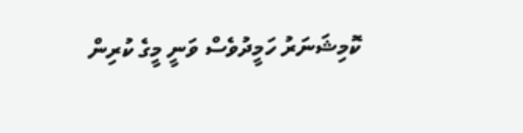ކޮމިޝަނަރު ހަމީދުވެސް ވަނީ މީގެ ކުރިން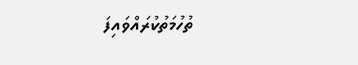ތުހުމަތުކުރައްވައިފަ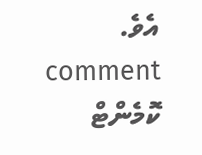އެވެ.
comment ކޮމެންޓް